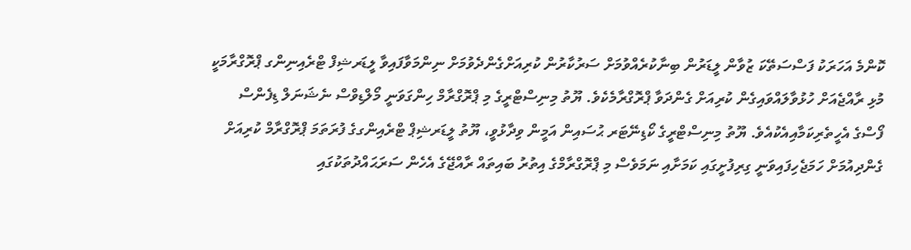ކޮންމެ އަހަރަކު ފަސްސަތޭކަ ޒުވާން ލީޑަރުން ބިނާކުރެއްވުމަށް ސަރުކާރުން ކުރިއަށްގެންދެވުމަށް ނިންމަވާފައިވާ ލީޑަރޝިފް ޓްރެއިނިންގ ޕްރޮގްރާމަކީ މުޅި ރާއްޖެއަށް ހުޅުވާލައްވައިގެން ކުރިއަށް ގެންދަވާ ޕްރޮގްރާމެކެވެ. ޔޫތު މިނިސްޓްރީގެ މި ޕްރޮގްރާމް ހިންގަވަނީ މޯލްޑިވްސް ނެޝަނަލް ޑިފެންސް ފޯސްގެ އެހީތެރިކަމާއިއެކުއެވެ. ޔޫތު މިނިސްޓްރީގެ ކޯޑިނޭޓަރ ޙުސައިން އަމީން ވިދާޅުވީ، ޔޫތު ލީޑަރޝިޕް ޓްރެއިންގގެ ފުރަތަމަ ޕްރޮގްރާމް ކުރިއަށް ގެންދިއުމަށް ހަމަޖެހިފައިވަނީ ގިރިފުށީގައި ކަމަށާއި ނަމަވެސް މި ޕްރޮގްރާމްގެ އިތުރު ބައިތައް ރާއްޖޭގެ އެހެން ސަރަޙައްދުތަކުގައި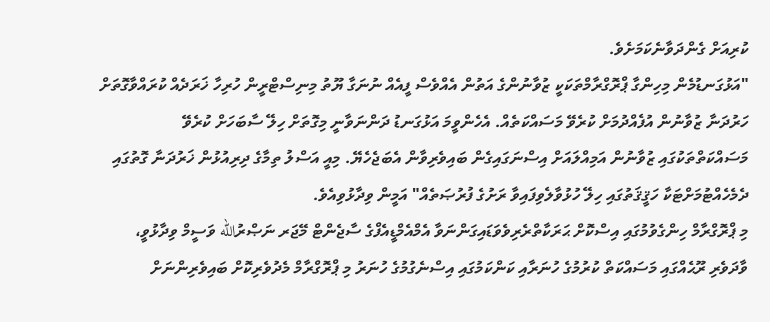ކުރިއަށް ގެންދަވާނެކަމަށެވެ.
"އަޅުގަނޑުމެން މިހިންގާ ޕްރޮގްރާމްތަކަކީ ޒުވާނުންގެ އަތުން އެއްވެސް ފީއެއް ނުނަގާ ޔޫތު މިނިސްޓްރީން ހުރިހާ ޚަރަދެއް ކުރައްވާގޮތަށް ހަރުދަނާ ޒުވާނުން އުފެއްދުމަށް ކުރެވޭ މަސައްކަތެއް. އެހެންވީމަ އަޅުގަނޑު ދަންނަވާނީ މިގޮތަށް ހިލޭ ސާބަހަށް ކުރެވޭ މަސައްކަތްތަކުގައި ޒުވާނުން އަމިއްލައަށް އިސްނަގައިގެން ބައިވެރިވާން އެބަޖެހެޔޭ. މިއީ އަސްލު ތިމާގެ ދިރިއުޅުން ޚަރުދަނާ ގޮތުގައި ދެމެހެއްޓުމަށްޓަކާ ހަޤީޤަތުގައި ހިލޭ ހުޅުވާލެވިފައިވާ ރަށުގެ ފުރުޞަތެއް" އަމީން ވިދާޅުވިއެވެ.
މި ޕްރޮގްރާމް ހިންގެވުމުގައި އިސްކޮށް ޙަރަކާތްރެރިވެވަޑައިގަންނަވާ އެމްއެމްޑީއެފްގެ ސާޖެންޓް މޭޖަރ ނަޞްރުالله ވަސީމް ވިދާޅުވީ، ވާދަވެރި ރޫޙެއްގައި މަސައްކަތް ކުރުމުގެ ހުނަރާއި ކަންކަމުގައި އިސްނެގުމުގެ ހުނަރު މި ޕްރޮގްރާމް މެދުވެރިކޮށް ބައިވެރިންނަށް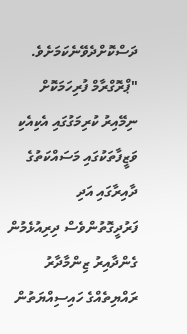ދަސްކޮށްދެވޭނެކަމަށެވެ.
"ޕްރޮގްރާމް ފުރިހަމަކޮށް ނިމޭއިރު ކުރިމަގުގައި އެކިއެކި ވަޒީފާތަކުގައި މަސައްކަތުގެ ދާއިރާގައި އަދި ފަރުދީގޮތުންވެސް ދިރިއުޅެމުން ގެންދާއިރު ޒިންމާދާރު ރައްޔިތެއްގެ ހައިސިއްޔަތުން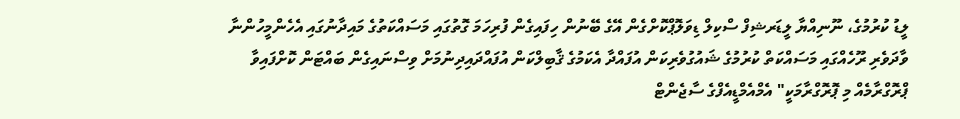ލީޑު ކުރުމުގެ، ނޫނިއްޔާ ލީޑަރޝިފް ސްކިލް ޑިވަލޮޕްކޮށްގެން އޭގެ ބޭނުން ހިފައިގެން ފުރިހަމަ ގޮތުގައި މަސައްކަތުގެ މައިދާނުގައި އެހެންމީހުންނާ ވާދަވެރި ރޫހެއްގައި މަސައްކަތް ކުރުމުގެ ޝައުގުވެރިކަން އުފައްދާ އެކަމުގެ ޤާބިލްކަން އުފައްދައިދިނުމަށް ވިސްނައިގެން ބައްޓަން ކޮށްފައިވާ ޕްރޮގްރާމެއް މި ޕޮރޮގްރާމަކީ" އެމްއެމްޑީއެފްގެ ސާޖެންޓް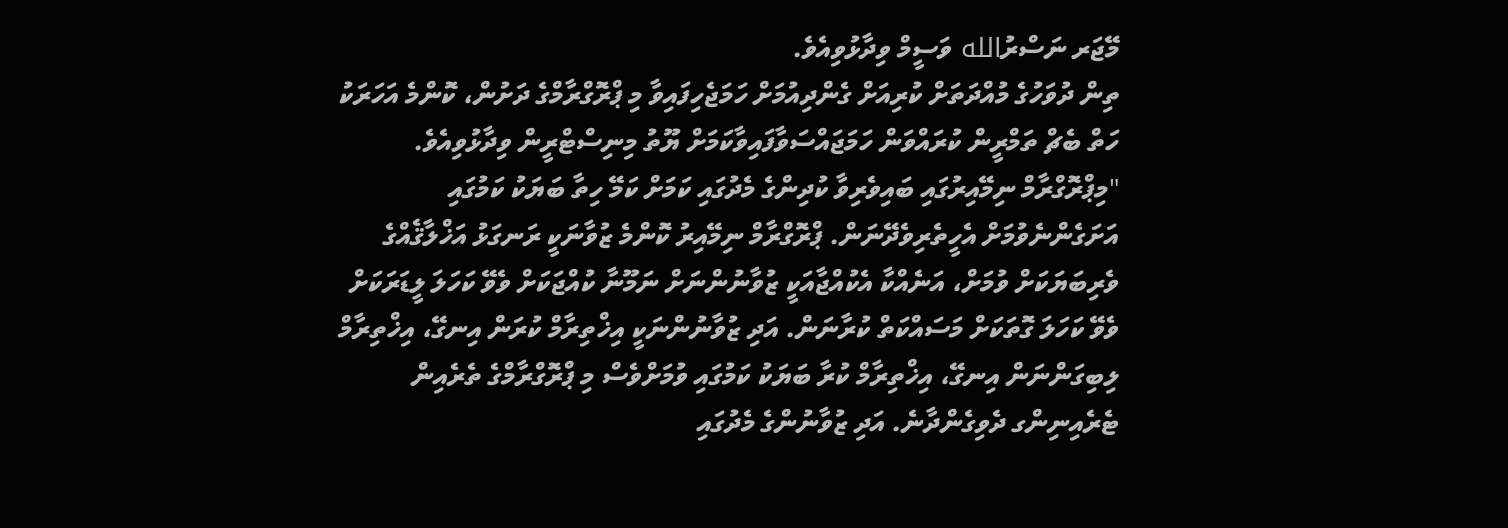މޭޖަރ ނަސްރުالله ވަސީމް ވިދާޅުވިއެވެ.
ތިން ދުވަހުގެ މުއްދަތަށް ކުރިއަށް ގެންދިއުމަށް ހަމަޖެހިފައިވާ މި ޕްރޮގްރާމްގެ ދަށުން، ކޮންމެ އަހަރަކު ހަތް ބެޗް ތަމްރީން ކުރައްވަން ހަމަޖައްސަވާފައިވާކަމަށް ޔޫތު މިނިސްޓްރީން ވިދާޅުވިއެވެ.
"މިޕްރޮގްރާމް ނިމޭއިރުގައި ބައިވެރިވާ ކުދިންގެ މެދުގައި ކަމަށް ކަމޭ ހިތާ ބަޔަކު ކަމުގައި އަށަގެންނެވުމަށް އެހީތެރިވެދޭނަން. ޕްރޮގްރާމް ނިމޭއިރު ކޮންމެ ޒުވާނަކީ ރަނގަޅު އަޚްލާޤެއްގެ ވެރިބަޔަކަށް ވުމަށް، އަނެއްކާ އެކުއްޖާއަކީ ޒުވާނުންނަށް ނަމޫނާ ކުއްޖަކަށް ވެވޭ ކަހަލަ ލީޑަރަކަށް ވެވޭ ކަހަލަ ގޮތަކަށް މަސައްކަތް ކުރާނަން. އަދި ޒުވާނުންނަކީ އިޚްތިރާމް ކުރަން އިނގޭ، އިޚްތިރާމް ލިބިގަންނަން އިނގޭ، އިޚްތިރާމް ކުރާ ބަޔަކު ކަމުގައި ވުމަށްވެސް މި ޕްރޮގްރާމްގެ ތެރެއިން ޓެރެއިނިންގ ދެވިގެންދާނެ. އަދި ޒުވާނުންގެ މެދުގައި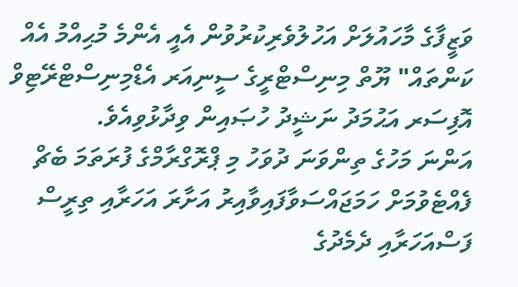ވަޒީފާގެ މާހައުލަށް އަހުލުވެރިކުރުވުން އެއީ އެންމެ މުޙިއްމު އެއް ކަންތައް" ޔޫތް މިނިސްޓްރީގެ ސީނިއަރ އެޑްމިނިސްޓްރޭޓިވް އޮފިސަރ އަޙުމަދު ނަޝީދު ހުޞައިން ވިދާޅުވިއެވެ.
އަންނަ މަހުގެ ތިންވަނަ ދުވަހު މި ޕްރޮގްރާމްގެ ފުރަތަމަ ބެޗް ފެއްޓެވުމަށް ހަމަޖައްސަވާފައިވާއިރު އަށާރަ އަހަރާއި ތިރީސް ފަސްއަހަރާއި ދެމެދުގެ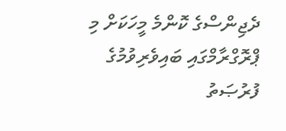ދެޖިންސްގެ ކޮންމެ މީހަކަށް މި ޕްރޮގްރާމްގައި ބައިވެރިވުމުގެ ފުރުޞަތު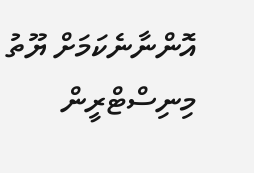އޮންނާނެކަމަށް ޔޫތު މިނިސްޓްރީން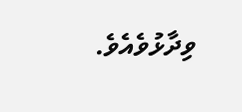ވިދާޅުވެއެވެ.